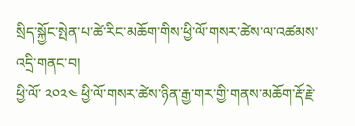སྲིད་སྐྱོང་སྤེན་པ་ཚེ་རིང་མཆོག་གིས་ཕྱི་ལོ་གསར་ཚེས་ལ་འཚམས་འདྲི་གནང་བ།
ཕྱི་ལོ་ ༢༠༢༤ ཕྱི་ལོ་གསར་ཚེས་ཉིན་རྒྱ་གར་གྱི་གནས་མཆོག་རྡོ་རྗེ་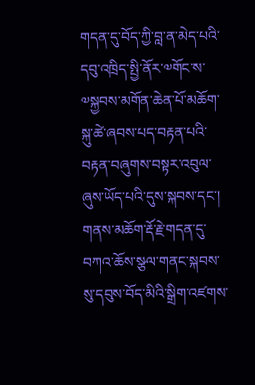གདན་དུ་བོད་ཀྱི་བླ་ན་མེད་པའི་དབུ་འཁྲིད་སྤྱི་ནོར་༧གོང་ས་༧སྐྱབས་མགོན་ཆེན་པོ་མཆོག་སྐུ་ཚེ་ཞབས་པད་བརྟན་པའི་བརྟན་བཞུགས་བསྟར་འབུལ་ཞུས་ཡོད་པའི་དུས་སྐབས་དང་། གནས་མཆོག་རྡོ་རྗེ་གདན་དུ་བཀའ་ཆོས་སྩལ་གནང་སྐབས་སུ་དབུས་བོད་མིའི་སྒྲིག་འཛགས་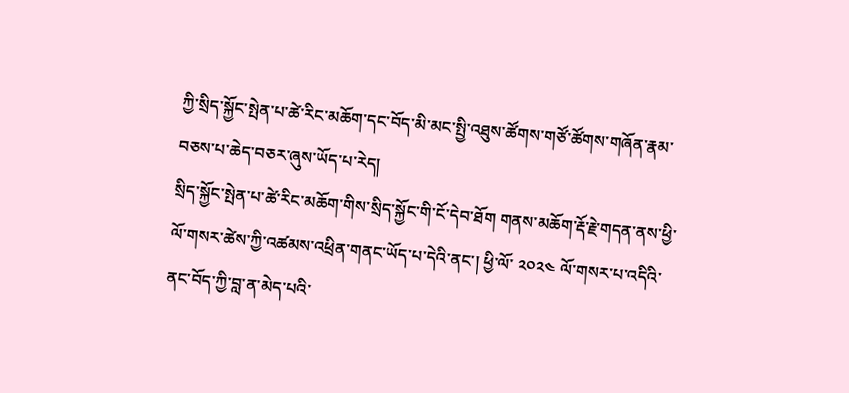ཀྱི་སྲིད་སྐྱོང་སྤེན་པ་ཚེ་རིང་མཆོག་དང་བོད་མི་མང་སྤྱི་འཐུས་ཚོགས་གཙོ་ཚོགས་གཞོན་རྣམ་བཅས་པ་ཆེད་བཅར་ཞུས་ཡོད་པ་རེད།
སྲིད་སྐྱོང་སྤེན་པ་ཚེ་རིང་མཆོག་གིས་སྲིད་སྐྱོང་གི་ངོ་དེབ་ཐོག གནས་མཆོག་རྡོ་རྗེ་གདན་ནས་ཕྱི་ལོ་གསར་ཚེས་ཀྱི་འཚམས་འཕྲིན་གནང་ཡོད་པ་དེའི་ནང་། ཕྱི་ལོ་ ༢༠༢༤ ལོ་གསར་པ་འདིའི་ནང་བོད་ཀྱི་བླ་ན་མེད་པའི་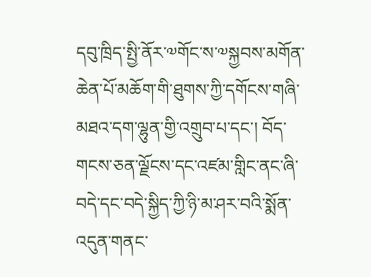དབུ་ཁྲིད་སྤྱི་ནོར་༧གོང་ས་༧སྐྱབས་མགོན་ཆེན་པོ་མཆོག་གི་ཐུགས་ཀྱི་དགོངས་གཞི་མཐའ་དག་ལྷུན་གྱི་འགྲུབ་པ་དང་། བོད་གངས་ཅན་ལྗོངས་དང་འཛམ་གླིང་ནང་ཞི་བདེ་དང་བདེ་སྐྱིད་ཀྱི་ཉི་མ་ཤར་བའི་སྨོན་འདུན་གནང་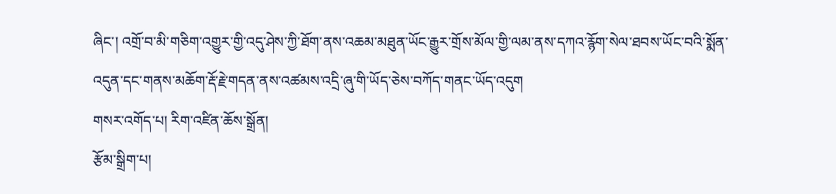ཞིང་། འགྲོ་བ་མི་གཅིག་འགྱུར་གྱི་འདུ་ཤེས་ཀྱི་ཐོག་ནས་འཆམ་མཐུན་ཡོང་རྒྱུར་གྲོས་མོལ་གྱི་ལམ་ནས་དཀའ་རྙོག་སེལ་ཐབས་ཡོང་བའི་སྨོན་འདུན་དང་གནས་མཆོག་རྡོ་རྗེ་གདན་ནས་འཚམས་འདྲི་ཞུ་གི་ཡོད་ཅེས་བཀོད་གནང་ཡོད་འདུག
གསར་འགོད་པ། རིག་འཛིན་ཆོས་སྒྲོན།
རྩོམ་སྒྲིག་པ།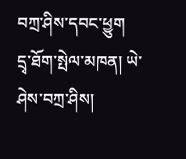བཀྲ་ཤིས་དབང་ཕྱུག
དྲྭ་ཐོག་སྤེལ་མཁན། ཡེ་ཤེས་བཀྲ་ཤིས།